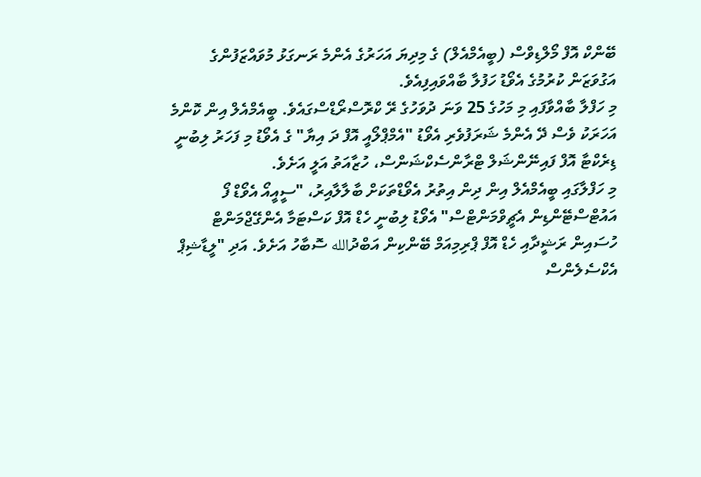ބޭންކް އޮފް މޯލްޑިވްސް (ބީއެމްއެލް) ގެ މިދިޔަ އަހަރުގެ އެންމެ ރަނގަޅު މުވައްޒަފުންގެ އަގުވަޒަން ކުރުމުގެ އެވޯޑު ހަފުލާ ބާއްވައިފިއެވެ.
މި ހަފްލާ ބާއްވާފައި މި މަހުގެ 25 ވަނަ ދުވަހުގެ ރޭ ކްރޮސްރޯޑްސްގައެވެ. ބީއެމްއެލް އިން ކޮންމެ އަހަރަކު ވެސް ދޭ އެންމެ ޝަރަފުވެރި އެވޯޑު "އެމްޕްލޯއީ އޮފް ދަ އިޔާ" ގެ އެވޯޑު މި ފަހަރު ލިބުނީ ޑިރެކްޓާ އޮފް ފައިނޭންޝަލް ޓްރާންސެކްޝަންސް، ހުޒާއަތު އަލީ އަށެވެ.
މި ހަފްލާގައި ބީއެމްއެލް އިން ދިން އިތުރު އެވޯޑްތަކަށް ބާލާލާއިރު، "ސީއީއޯ އެވޯޑް ފޯ އައުޓްސްޓޭންޑިން އެޗީވްމަންޓްސް" އެވޯޑު ލިބުނީ ހެޑް އޮފް ކަސްޓަމާ އެންގޭޖްމަންޓް ހުސައިން ރަޝީދާއި ހެޑް އޮފް ޕްރިމިއަމް ބޭންކިން އަބްދުالله ސޮބާހު އަށެވެ. އަދި "ލީޑާޝިޕް އެކްސެލެންސް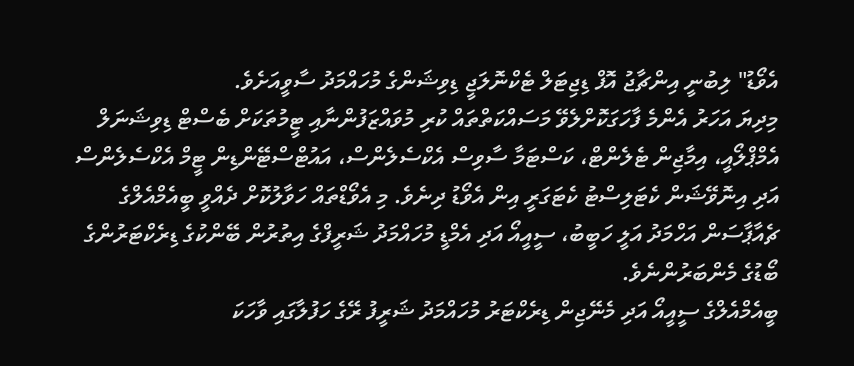އެވޯޑު" ލިބުނީ އިންޗާޖު އޮފް ޑިޖިޓަލް ޓެކްނޮލަޖީ ޑިވިޝަންގެ މުހައްމަދު ސާވީއަށެވެ.
މިދިޔަ އަހަރު އެންމެ ފާހަގަކޮށްލެވޭ މަސައްކަތްތައް ކުރި މުވައްޒަފުންނާއި ޓީމުތަކަށް ބެސްޓް ޑިވިޝަނަލް އެމްޕްލޯއީ، އިމާޖިން ޓެލެންޓް، ކަސްޓަމާ ސާވިސް އެކްސެލެންސް، އައުޓްސްޓޭންޑިން ޓީމް އެކްސެލެންސް އަދި އިނޮވޭޝަން ކެޓަލިސްޓު ކެޓަގަރީ އިން އެވޯޑު ދިނެވެ. މި އެވޯޑްތައް ހަވާލުކޮށް ދެއްވީ ބީއެމްއެލްގެ ޗެއާޕާސަން އަހްމަދު އަލީ ހަބީބު، ސީއީއޯ އަދި އެމްޑީ މުހައްމަދު ޝަރީފްގެ އިތުރުން ބޭންކުގެ ޑިރެކްޓަރުންގެ ބޯޑުގެ މެންބަރުންނެވެ.
ބީއެމްއެލްގެ ސީއީއޯ އަދި މެނޭޖިން ޑިރެކްޓަރު މުހައްމަދު ޝަރީފު ރޭގެ ހަފުލާގައި ވާހަކަ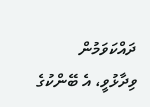ދައްކަވަމުން ވިދާޅުވީ، އެ ބޭންކުގެ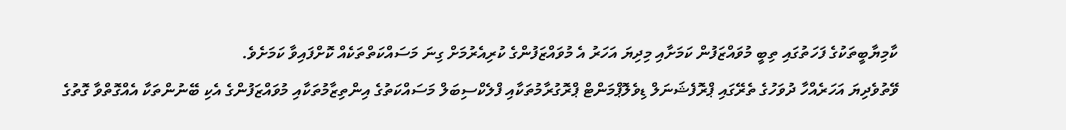ކާމިޔާބީތަކުގެ ފަހަތުގައި ތިބީ މުވައްޒަފުން ކަމަށާއި މިދިޔަ އަހަރު އެ މުވައްޒަފުންގެ ކުރިއެރުމަށް ގިނަ މަސައްކަތްތަކެއް ކޮށްފައިވާ ކަމަށެވެ.
ވޭތުވެދިޔަ އަހަރެއްހާ ދުވަހުގެ ތެރޭގައި ޕްރޮފެޝަނަލް ޑިވެލޮޕްމަންޓް ޕްރޮގުރާމުތަކާއި ފްލެކްސިބަލް މަސައްކަތުގެ އިންތިޒާމުތަކާއި މުވައްޒަފުންގެ އެކި ބޭނުންތަކާ އެއްގޮތްވާ ގޮތުގެ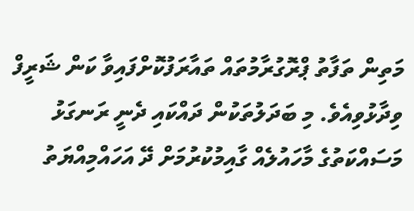މަތިން ތަފާތު ޕްރޮގުރާމުތައް ތައާރަފުކޮށްފައިވާ ކަން ޝަރީފް ވިދާޅުވިއެވެ. މި ބަދަލުތަކުން ދައްކައި ދެނީ ރަނގަޅު މަސައްކަތުގެ މާހައުލެއް ގާއިމުކުރުމަށް ދޭ އަހައްމިއްޔަތު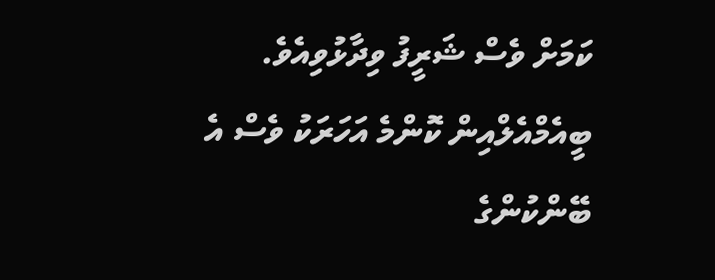ކަމަށް ވެސް ޝަރީފު ވިދާޅުވިއެވެ.
ބީއެމްއެލްއިން ކޮންމެ އަހަރަކު ވެސް އެ ބޭންކުންގެ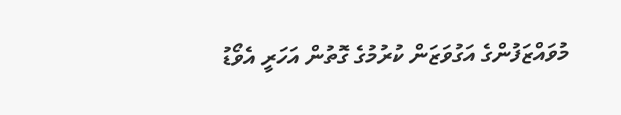މުވައްޒަފުންގެ އަގުވަޒަން ކުރުމުގެ ގޮތުން އަހަރީ އެވޯޑު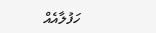ހަފުލާއެއް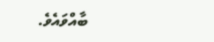ބާއްވައެވެ.